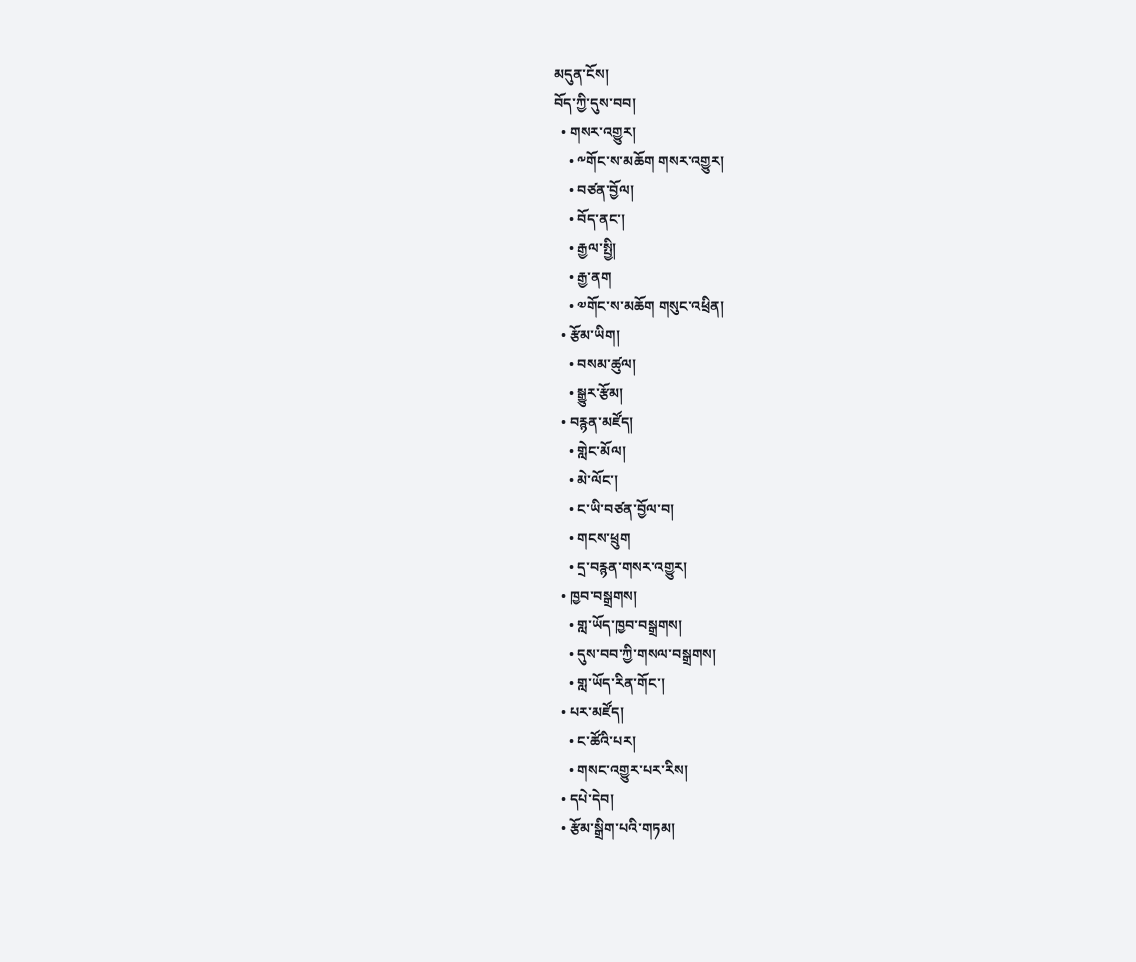མདུན་ངོས།
བོད་ཀྱི་དུས་བབ།
  • གསར་འགྱུར།
    • ༸གོང་ས་མཆོག གསར་འགྱུར།
    • བཙན་བྱོལ།
    • བོད་ནང་།
    • རྒྱལ་སྤྱི།
    • རྒྱ་ནག
    • ༧གོང་ས་མཆོག གསུང་འཕྲིན།
  • རྩོམ་ཡིག།
    • བསམ་ཚུལ།
    • སྒྱུར་རྩོམ།
  • བརྙན་མཛོད།
    • གླེང་མོལ།
    • མེ་ལོང་།
    • ང་ཡི་བཙན་བྱོལ་བ།
    • གངས་ཕྲུག
    • དྲ་བརྙན་གསར་འགྱུར།
  • ཁྱབ་བསྒྲགས།
    • གླ་ཡོད་ཁྱབ་བསྒྲགས།
    • དུས་བབ་ཀྱི་གསལ་བསྒྲགས།
    • གླ་ཡོད་རིན་གོང་།
  • པར་མཛོད།
    • ང་ཚོའི་པར།
    • གསང་འགྱུར་པར་རིས།
  • དཔེ་དེབ།
  • རྩོམ་སྒྲིག་པའི་གཏམ།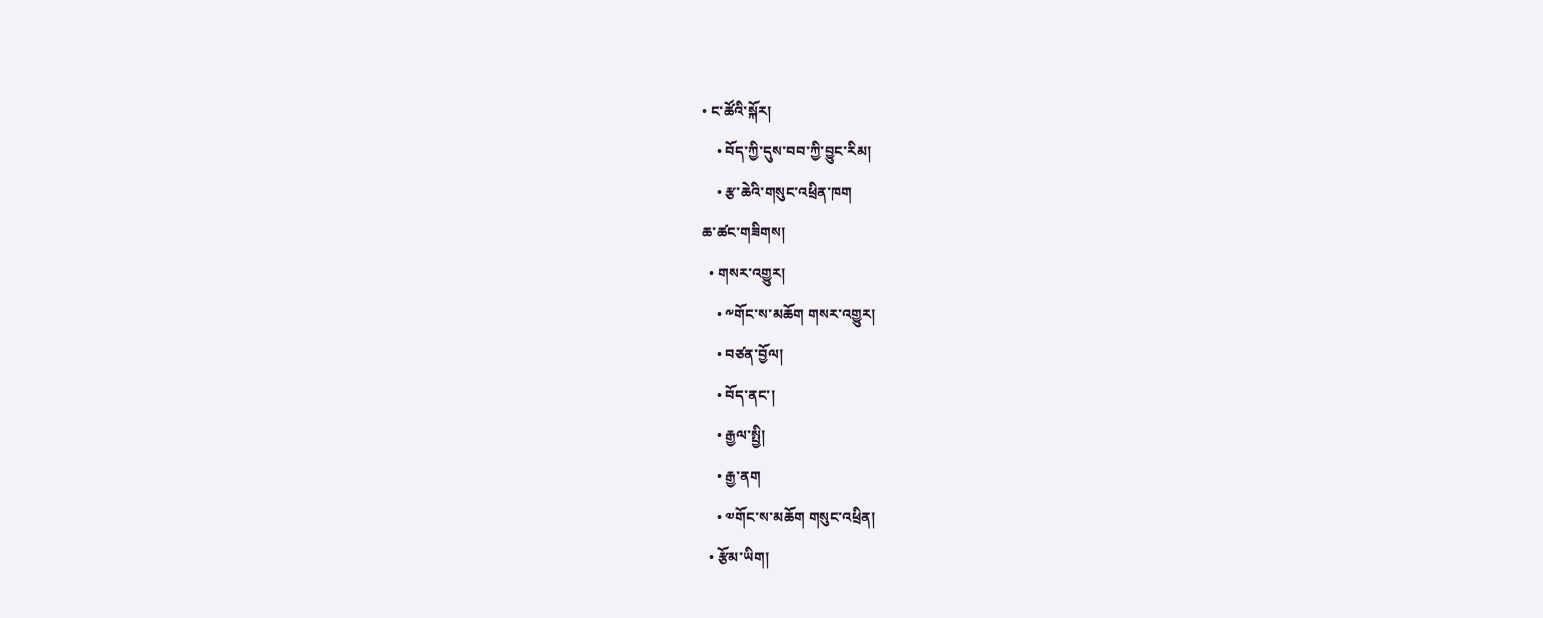• ང་ཚོའི་སྐོར།
    • བོད་ཀྱི་དུས་བབ་ཀྱི་བྱུང་རིམ།
    • རྩ་ཆེའི་གསུང་འཕྲིན་ཁག
ཆ་ཚང་གཟིགས།
  • གསར་འགྱུར།
    • ༸གོང་ས་མཆོག གསར་འགྱུར།
    • བཙན་བྱོལ།
    • བོད་ནང་།
    • རྒྱལ་སྤྱི།
    • རྒྱ་ནག
    • ༧གོང་ས་མཆོག གསུང་འཕྲིན།
  • རྩོམ་ཡིག།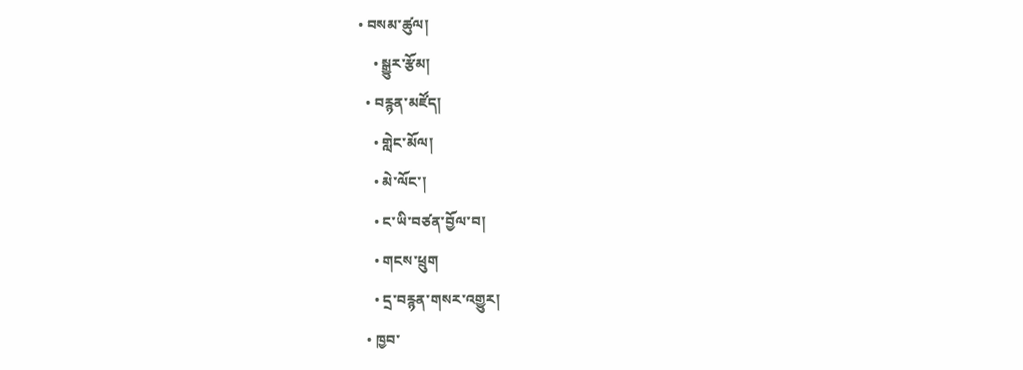• བསམ་ཚུལ།
    • སྒྱུར་རྩོམ།
  • བརྙན་མཛོད།
    • གླེང་མོལ།
    • མེ་ལོང་།
    • ང་ཡི་བཙན་བྱོལ་བ།
    • གངས་ཕྲུག
    • དྲ་བརྙན་གསར་འགྱུར།
  • ཁྱབ་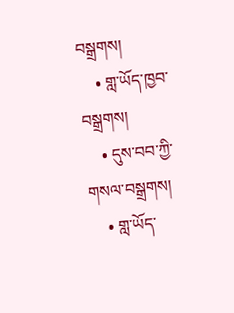བསྒྲགས།
    • གླ་ཡོད་ཁྱབ་བསྒྲགས།
    • དུས་བབ་ཀྱི་གསལ་བསྒྲགས།
    • གླ་ཡོད་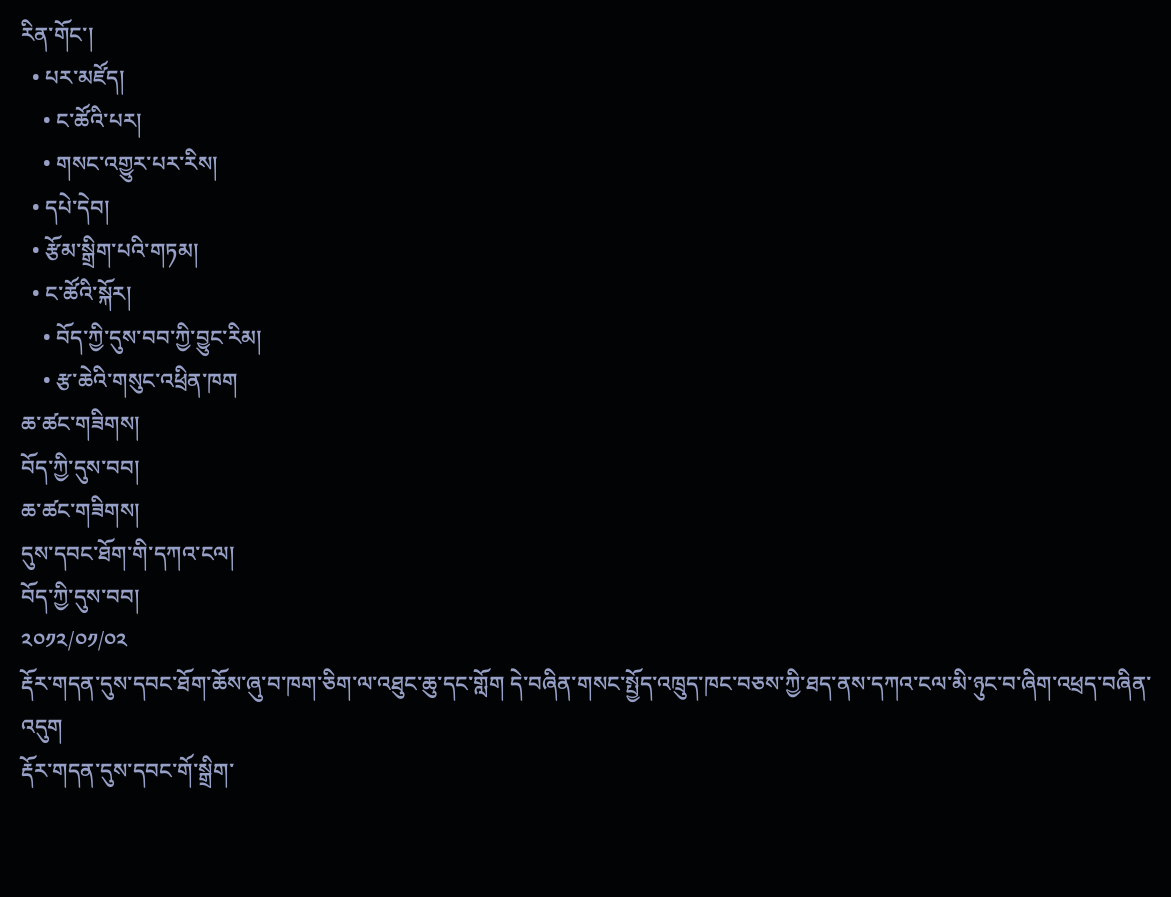རིན་གོང་།
  • པར་མཛོད།
    • ང་ཚོའི་པར།
    • གསང་འགྱུར་པར་རིས།
  • དཔེ་དེབ།
  • རྩོམ་སྒྲིག་པའི་གཏམ།
  • ང་ཚོའི་སྐོར།
    • བོད་ཀྱི་དུས་བབ་ཀྱི་བྱུང་རིམ།
    • རྩ་ཆེའི་གསུང་འཕྲིན་ཁག
ཆ་ཚང་གཟིགས།
བོད་ཀྱི་དུས་བབ།
ཆ་ཚང་གཟིགས།
དུས་དབང་ཐོག་གི་དཀའ་ངལ།
བོད་ཀྱི་དུས་བབ།
༢༠༡༢/༠༡/༠༢
རྡོར་གདན་དུས་དབང་ཐོག་ཆོས་ཞུ་བ་ཁག་ཅིག་ལ་འཐུང་ཆུ་དང་གློག དེ་བཞིན་གསང་སྤྱོད་འཁྲུད་ཁང་བཅས་ཀྱི་ཐད་ནས་དཀའ་ངལ་མི་ཉུང་བ་ཞིག་འཕྲད་བཞིན་འདུག
རྡོར་གདན་དུས་དབང་གོ་སྒྲིག་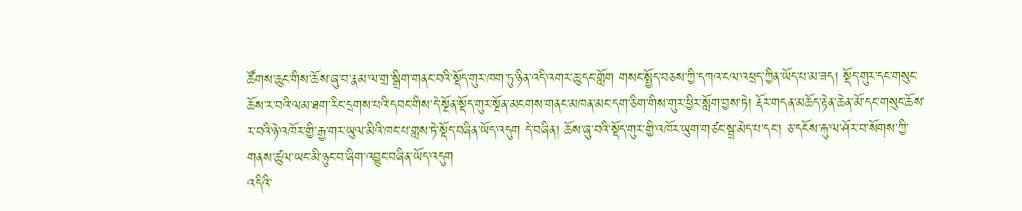ཚོགས་ཆུང་གིས་ཆོས་ཞུ་བ་རྣམ་ལ་གྲ་སྒྲིག་གནང་བའི་སྡོད་གུར་ཁག་ཏུ་ཉིན་འདི་འགར་ཆུ་དང་གློག གསང་སྤྱོད་བཅས་ཀྱི་དཀའ་ངལ་འཕྲད་ཀྱིན་ཡོད་པ་མ་ཟད། སྡོད་གུར་དང་གསུང་ཆོས་ར་བའི་ལམ་ཐག་རིང་དྲགས་པའི་དབང་གིས་དེ་སྔོན་སྡོད་གུར་སྔོན་མངགས་གནང་མཁན་མང་དག་ཅིག་གིས་གུར་ཕྱིར་སློག་བྱས་ཏེ། རྡོར་གདན་མཆོད་རྟེན་ཆེན་མོ་དང་གསུང་ཆོས་ར་བའི་ཉེ་འཁོར་གྱི་རྒྱ་གར་ཡུལ་མིའི་ཁང་པ་གླས་ཏེ་སྡོད་བཞིན་ཡོད་འདུག དེ་བཞིན། ཆོས་ཞུ་བའི་སྡོད་གུར་གྱི་འཁོར་ཡུག་གཙང་སྦྲ་མེད་པ་དང་། ཅ་དངོས་རྐུ་ལ་ཤོར་བ་སོགས་ཀྱི་གནས་ཚུལ་ཡང་མི་ཉུང་བ་ཞིག་འབྱུང་བཞིན་ཡོད་འདུག
འདིའི་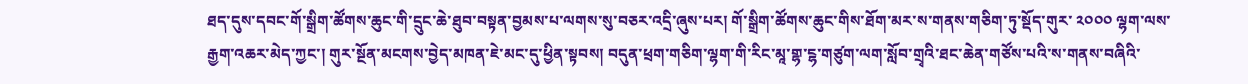ཐད་དུས་དབང་གོ་སྒྲིག་ཚོགས་ཆུང་གི་དྲུང་ཆེ་ཐུབ་བསྟན་བྱམས་པ་ལགས་སུ་བཅར་འདྲི་ཞུས་པར། གོ་སྒྲིག་ཚོགས་ཆུང་གིས་ཐོག་མར་ས་གནས་གཅིག་ཏུ་སྡོད་གུར་ ༢༠༠༠ ལྷག་ལས་རྒྱག་འཆར་མེད་ཀྱང་། གུར་སྔོན་མངགས་བྱེད་མཁན་ཇེ་མང་དུ་ཕྱིན་སྟབས། བདུན་ཕྲག་གཅིག་ལྷག་གི་རིང་མཱ་གྷ་ངྷ་གཙུག་ལག་སློབ་གྲྭའི་ཐང་ཆེན་གཙོས་པའི་ས་གནས་བཞིའི་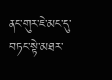ནང་གུར་ཇེ་མང་དུ་བཏང་སྟེ་མཐར་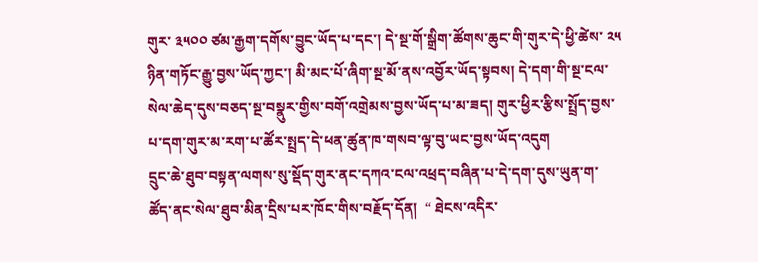གུར་ ༣༥༠༠ ཙམ་རྒྱག་དགོས་བྱུང་ཡོད་པ་དང་། དེ་སྔ་གོ་སྒྲིག་ཚོགས་ཆུང་གི་གུར་དེ་ཕྱི་ཚེས་ ༢༥ ཉིན་གཏོང་རྒྱུ་བྱས་ཡོད་ཀྱང་། མི་མང་པོ་ཞིག་སྔ་མོ་ནས་འབྱོར་ཡོད་སྟབས། དེ་དག་གི་སྔ་ངལ་སེལ་ཆེད་དུས་བཅད་སྔ་བསྣུར་གྱིས་བགོ་འགྲེམས་བྱས་ཡོད་པ་མ་ཟད། གུར་ཕྱིར་རྩིས་སྤྲོད་བྱས་པ་དག་གུར་མ་རག་པ་ཚོར་སྤྲད་དེ་ཕན་ཚུན་ཁ་གསབ་ལྟ་བུ་ཡང་བྱས་ཡོད་འདུག
དྲུང་ཆེ་ཐུབ་བསྟན་ལགས་སུ་སྡོད་གུར་ནང་དཀའ་ངལ་འཕྲད་བཞིན་པ་དེ་དག་དུས་ཡུན་ག་ཚོད་ནང་སེལ་ཐུབ་མིན་དྲིས་པར་ཁོང་གིས་བརྗོད་དོན།  “ ཐེངས་འདིར་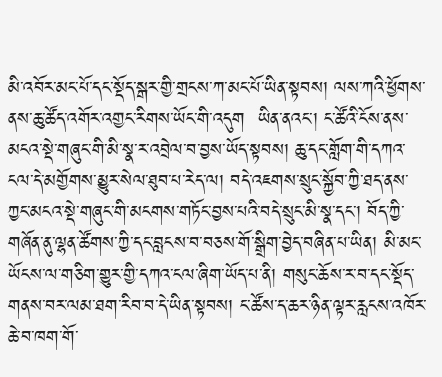མི་འབོར་མང་པོ་དང་སྡོད་སྒར་གྱི་གྲངས་ཀ་མང་པོ་ཡིན་སྟབས། ལས་ཀའི་ཕྱོགས་ནས་ཆུ་ཚོད་འགོར་འགྱང་རིགས་ཡོང་གི་འདུག  ཡིན་ནའང་། ང་ཚོའི་ངོས་ནས་མངའ་སྡེ་གཞུང་གི་མི་སྣ་ར་འབྲེལ་བ་བྱས་ཡོད་སྟབས། ཆུ་དང་གློག་གི་དཀའ་ངལ་དེ་མགྱོགས་མྱུར་སེལ་ཐུབ་པ་རེད་ལ། བདེ་འཇགས་སྲུང་སྐྱོབ་ཀྱི་ཐད་ནས་ཀྱང་མངའ་སྡེ་གཞུང་གི་མངགས་གཏོང་བྱས་པའི་བདེ་སྲུང་མི་སྣ་དང་། བོད་ཀྱི་གཞོན་ནུ་ལྷན་ཚོགས་ཀྱི་དང་བླངས་བ་བཅས་གོ་སྒྲིག་བྱེད་བཞིན་པ་ཡིན། མི་མང་ཡོངས་ལ་གཅིག་གྱུར་གྱི་དཀའ་ངལ་ཞིག་ཡོད་པ་ནི། གསུང་ཆོས་ར་བ་དང་སྡོད་གནས་བར་ལམ་ཐག་རིབ་བ་དེ་ཡིན་སྟབས། ང་ཚོས་ད་ཆར་ཉིན་ལྟར་རླངས་འཁོར་ཆེ་བ་ཁག་གོ་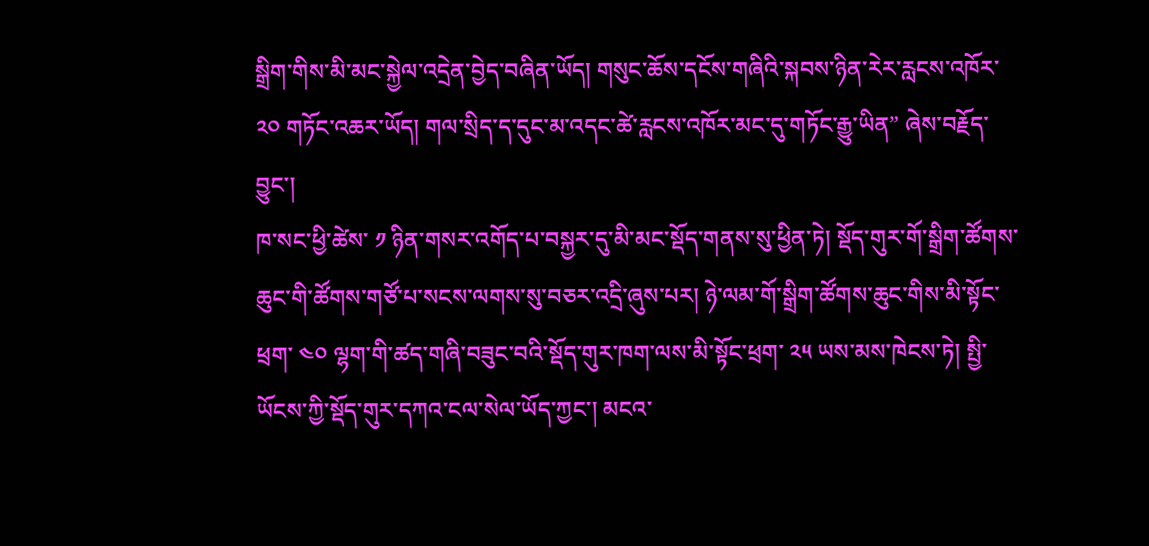སྒྲིག་གིས་མི་མང་སྐྱེལ་འདྲེན་བྱེད་བཞིན་ཡོད། གསུང་ཆོས་དངོས་གཞིའི་སྐབས་ཉིན་རེར་རླངས་འཁོར་ ༢༠ གཏོང་འཆར་ཡོད། གལ་སྲིད་ད་དུང་མ་འདང་ཚེ་རླངས་འཁོར་མང་དུ་གཏོང་རྒྱུ་ཡིན” ཞེས་བརྗོད་བྱུང་།
ཁ་སང་ཕྱི་ཚེས་ ༡ ཉིན་གསར་འགོད་པ་བསྐྱར་དུ་མི་མང་སྡོད་གནས་སུ་ཕྱིན་ཏེ། སྡོད་གུར་གོ་སྒྲིག་ཚོགས་ཆུང་གི་ཚོགས་གཙོ་པ་སངས་ལགས་སུ་བཅར་འདྲི་ཞུས་པར། ཉེ་ལམ་གོ་སྒྲིག་ཚོགས་ཆུང་གིས་མི་སྟོང་ཕྲག་ ༤༠ ལྷག་གི་ཚད་གཞི་བཟུང་བའི་སྡོད་གུར་ཁག་ལས་མི་སྟོང་ཕྲག་ ༢༥ ཡས་མས་ཁེངས་ཏེ། སྤྱི་ཡོངས་ཀྱི་སྡོད་གུར་དཀའ་ངལ་སེལ་ཡོད་ཀྱང་། མངའ་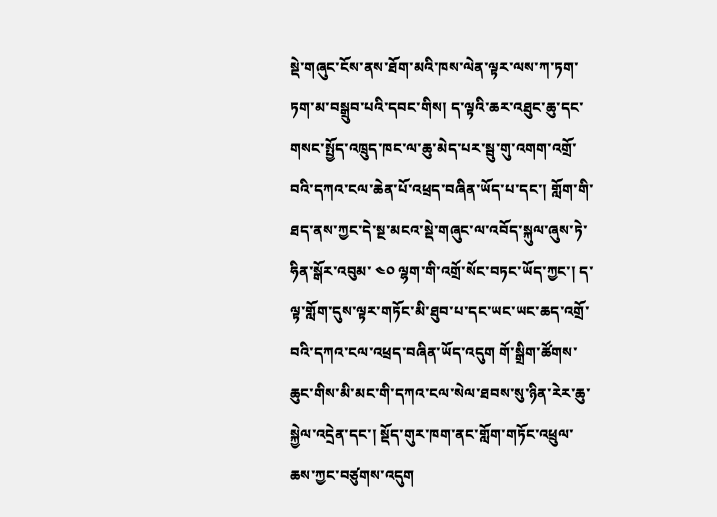སྡེ་གཞུང་ངོས་ནས་ཐོག་མའི་ཁས་ལེན་ལྟར་ལས་ཀ་ཏག་ཏག་མ་བསྒྲུབ་པའི་དབང་གིས། ད་ལྟའི་ཆར་འཐུང་ཆུ་དང་གསང་སྤྱོད་འཁྲུད་ཁང་ལ་ཆུ་མེད་པར་སྦུ་གུ་འགག་འགྲོ་བའི་དཀའ་ངལ་ཆེན་པོ་འཕྲད་བཞིན་ཡོད་པ་དང་། གློག་གི་ཐད་ནས་ཀྱང་དེ་སྔ་མངའ་སྡེ་གཞུང་ལ་འབོད་སྐུལ་ཞུས་ཏེ་ཧིན་སྒོར་འབུམ་ ༤༠ ལྷག་གི་འགྲོ་སོང་བཏང་ཡོད་ཀྱང་། ད་ལྟ་གློག་དུས་ལྟར་གཏོང་མི་ཐུབ་པ་དང་ཡང་ཡང་ཆད་འགྲོ་བའི་དཀའ་ངལ་འཕྲད་བཞིན་ཡོད་འདུག གོ་སྒྲིག་ཚོགས་ཆུང་གིས་མི་མང་གི་དཀའ་ངལ་སེལ་ཐབས་སུ་ཉིན་རེར་ཆུ་སྐྱེལ་འདྲེན་དང་། སྡོད་གུར་ཁག་ནང་གློག་གཏོང་འཕྲུལ་ཆས་ཀྱང་བཙུགས་འདུག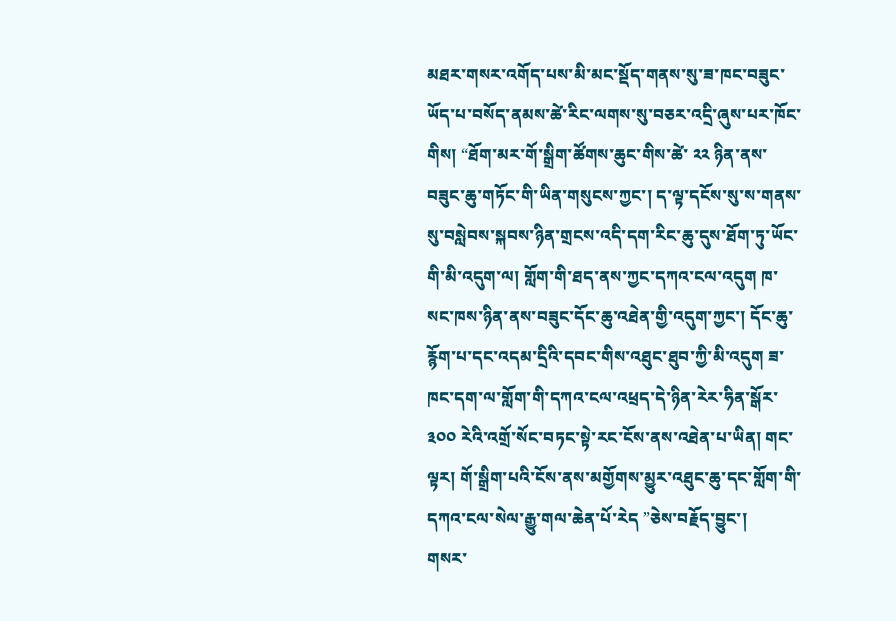མཐར་གསར་འགོད་པས་མི་མང་སྡོད་གནས་སུ་ཟ་ཁང་བཟུང་ཡོད་པ་བསོད་ནམས་ཚེ་རིང་ལགས་སུ་བཅར་འདྲི་ཞུས་པར་ཁོང་གིས། “ཐོག་མར་གོ་སྒྲིག་ཚོགས་ཆུང་གིས་ཚེ་ ༢༢ ཉིན་ནས་བཟུང་ཆུ་གཏོང་གི་ཡིན་གསུངས་ཀྱང་། ད་ལྟ་དངོས་སུ་ས་གནས་སུ་བསླེབས་སྐབས་ཉིན་གྲངས་འདི་དག་རིང་ཆུ་དུས་ཐོག་ཏུ་ཡོང་གི་མི་འདུག་ལ། གློག་གི་ཐད་ནས་ཀྱང་དཀའ་ངལ་འདུག ཁ་སང་ཁས་ཉིན་ནས་བཟུང་དོང་ཆུ་འཐེན་གྱི་འདུག་ཀྱང་། དོང་ཆུ་རྙོག་པ་དང་འདམ་དྲིའི་དབང་གིས་འཐུང་ཐུབ་ཀྱི་མི་འདུག ཟ་ཁང་དག་ལ་གློག་གི་དཀའ་ངལ་འཕྲད་དེ་ཉིན་རེར་ཧིན་སྒོར་ ༣༠༠ རེའི་འགྲོ་སོང་བཏང་སྟེ་རང་ངོས་ནས་འཐེན་པ་ཡིན། གང་ལྟར། གོ་སྒྲིག་པའི་ངོས་ནས་མགྱོགས་མྱུར་འཐུང་ཆུ་དང་གློག་གི་དཀའ་ངལ་སེལ་རྒྱུ་གལ་ཆེན་པོ་རེད ”ཅེས་བརྗོད་བྱུང་།
གསར་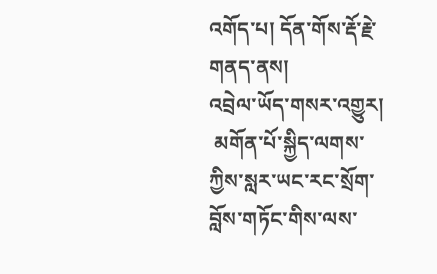འགོད་པ། དོན་གོས་རྡོ་རྗེ་གནད་ནས།
འབྲེལ་ཡོད་གསར་འགྱུར།
 མགོན་པོ་སྐྱིད་ལགས་ཀྱིས་སླར་ཡང་རང་སྲོག་བློས་གཏོང་གིས་ལས་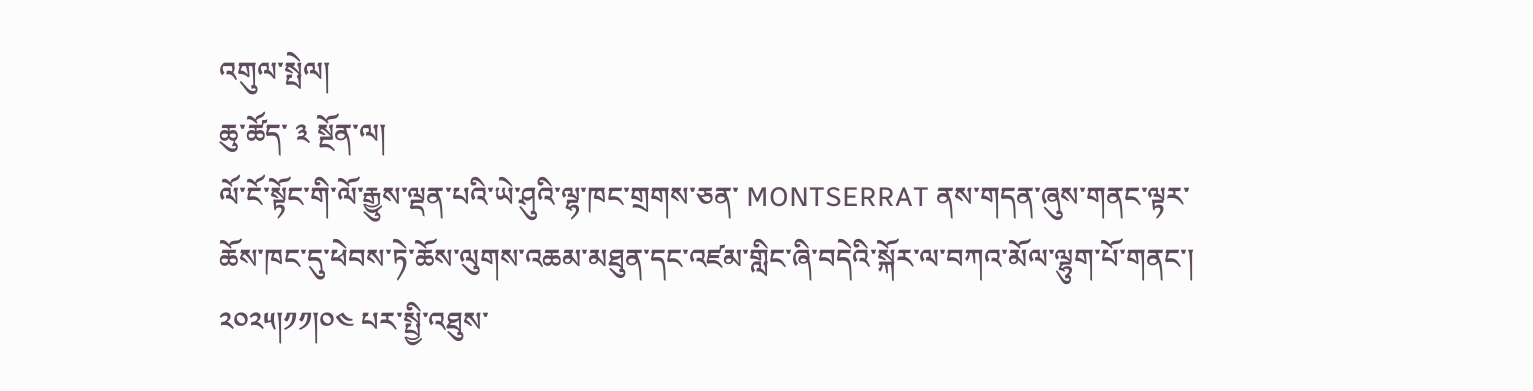འགུལ་སྤེལ།
ཆུ་ཚོད་ ༣ སྔོན་ལ།
ལོ་ངོ་སྟོང་གི་ལོ་རྒྱུས་ལྡན་པའི་ཡེ་ཤུའི་ལྷ་ཁང་གྲགས་ཅན་ MONTSERRAT ནས་གདན་ཞུས་གནང་ལྟར་ཆོས་ཁང་དུ་ཕེབས་ཏེ་ཆོས་ལུགས་འཆམ་མཐུན་དང་འཛམ་གླིང་ཞི་བདེའི་སྐོར་ལ་བཀའ་མོལ་ལྷུག་པོ་གནང་། ༢༠༢༥།༡༡།༠༤ པར་སྤྱི་འཐུས་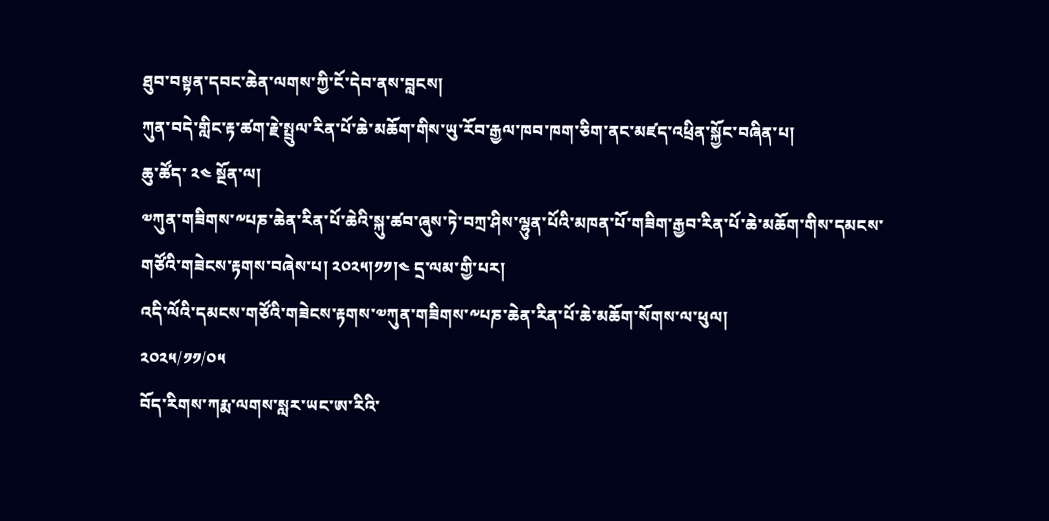ཐུབ་བསྟན་དབང་ཆེན་ལགས་ཀྱི་ངོ་དེབ་ནས་བླངས།
ཀུན་བདེ་གླིང་རྟ་ཚག་རྗེ་སྤྲུལ་རིན་པོ་ཆེ་མཆོག་གིས་ཡུ་རོབ་རྒྱལ་ཁབ་ཁག་ཅིག་ནང་མཛད་འཕྲིན་སྐྱོང་བཞིན་པ།
ཆུ་ཚོད་ ༢༤ སྔོན་ལ།
༧ཀུན་གཟིགས་༸པཎ་ཆེན་རིན་པོ་ཆེའི་སྐུ་ཚབ་ཞུས་ཏེ་བཀྲ་ཤིས་ལྷུན་པོའི་མཁན་པོ་གཟིག་རྒྱབ་རིན་པོ་ཆེ་མཆོག་གིས་དམངས་གཙོའི་གཟེངས་རྟགས་བཞེས་པ། ༢༠༢༥།༡༡།༤ དྲ་ལམ་གྱི་པར།
འདི་ལོའི་དམངས་གཙོའི་གཟེངས་རྟགས་༧ཀུན་གཟིགས་༸པཎ་ཆེན་རིན་པོ་ཆེ་མཆོག་སོགས་ལ་ཕུལ།
༢༠༢༥/༡༡/༠༥
བོད་རིགས་ཀརྨ་ལགས་སླར་ཡང་ཨ་རིའི་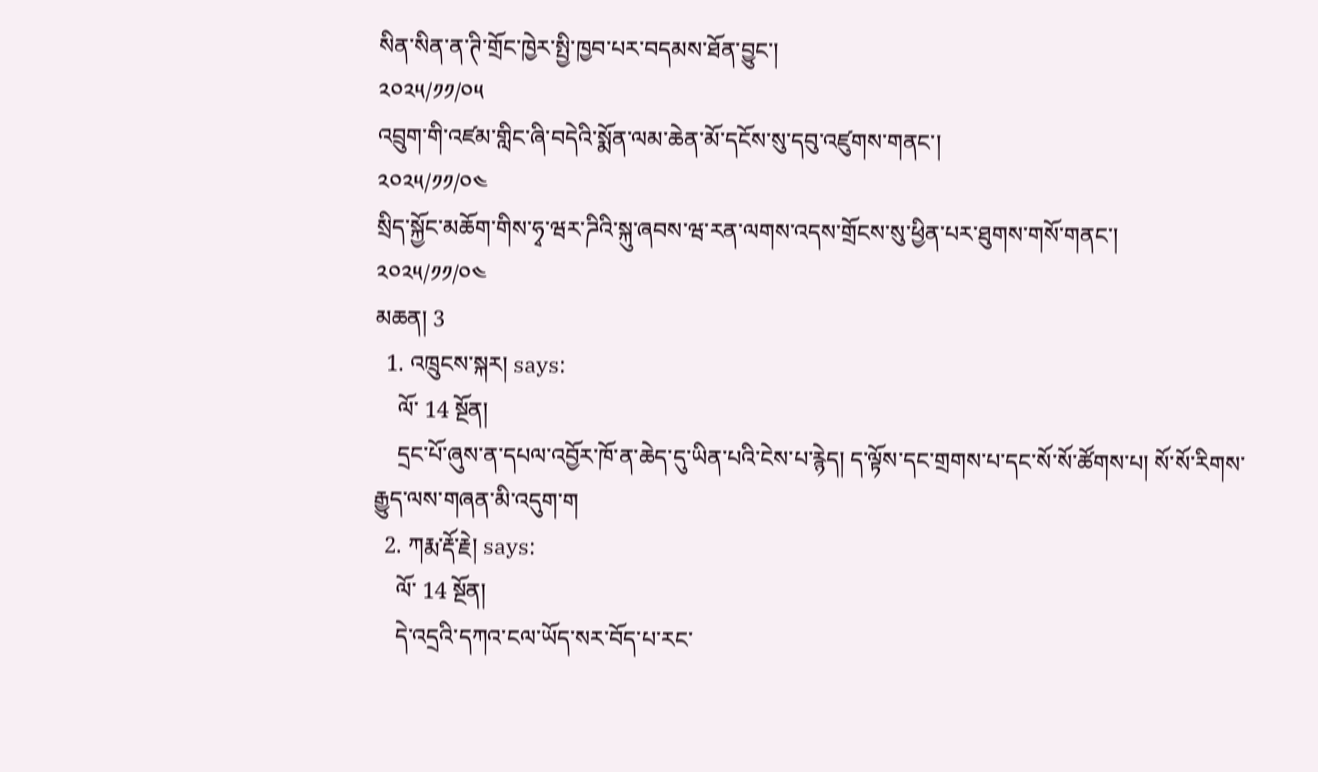སིན་སིན་ན་ཊི་གྲོང་ཁྱེར་སྤྱི་ཁྱབ་པར་བདམས་ཐོན་བྱུང་།
༢༠༢༥/༡༡/༠༥
འབྲུག་གི་འཛམ་གླིང་ཞི་བདེའི་སྨོན་ལམ་ཆེན་མོ་དངོས་སུ་དབུ་འཛུགས་གནང་།
༢༠༢༥/༡༡/༠༤
སྲིད་སྐྱོང་མཆོག་གིས་ཧྭ་ཝར་ཌིའི་སྐུ་ཞབས་ཝ་རན་ལགས་འདས་གྲོངས་སུ་ཕྱིན་པར་ཐུགས་གསོ་གནང་།
༢༠༢༥/༡༡/༠༤
མཆན། 3
  1. འཁྲུངས་སྐར། says:
    ལོ་ 14 སྔོན།
    དྲང་པོ་ཞུས་ན་དཔལ་འབྱོར་ཁོ་ན་ཆེད་དུ་ཡིན་པའི་ངེས་པ་རྙེད། ད་ལྟོས་དང་གྲགས་པ་དང་སོ་སོ་ཚོགས་པ། སོ་སོ་རིགས་རྒྱུད་ལས་གཞན་མི་འདུག་ག
  2. ཀརྨ་རྡོ་རྗེ། says:
    ལོ་ 14 སྔོན།
    དེ་འདྲའི་དཀའ་ངལ་ཡོད་སར་བོད་པ་རང་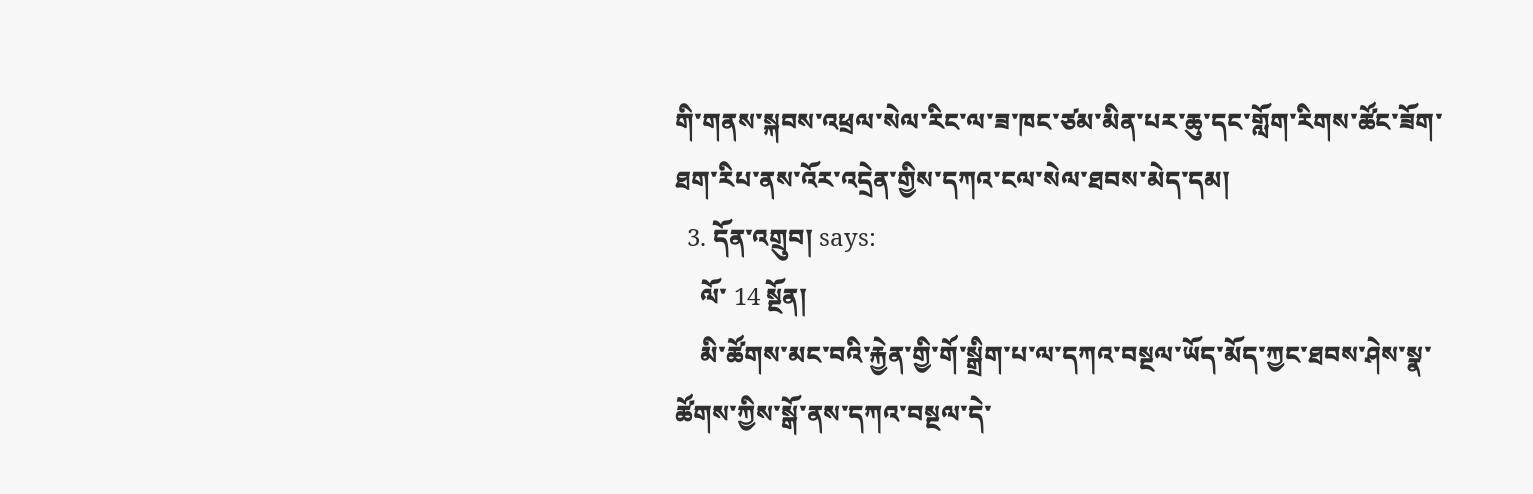གི་གནས་སྐབས་འཕྲལ་སེལ་རིང་ལ་ཟ་ཁང་ཙམ་མིན་པར་ཆུ་དང་གློག་རིགས་ཚོང་ཟོག་ཐག་རིཔ་ནས་འོར་འདྲེན་གྱིས་དཀའ་ངལ་སེལ་ཐབས་མེད་དམ།
  3. དོན་འགྲུབ། says:
    ལོ་ 14 སྔོན།
    མི་ཚོགས་མང་བའི་རྐྱེན་གྱི་གོ་སྒྲིག་པ་ལ་དཀའ་བསྔལ་ཡོད་མོད་ཀྱང་ཐབས་ཤེས་སྣ་ཚོགས་ཀྱིས་སྒོ་ནས་དཀའ་བསྔལ་དེ་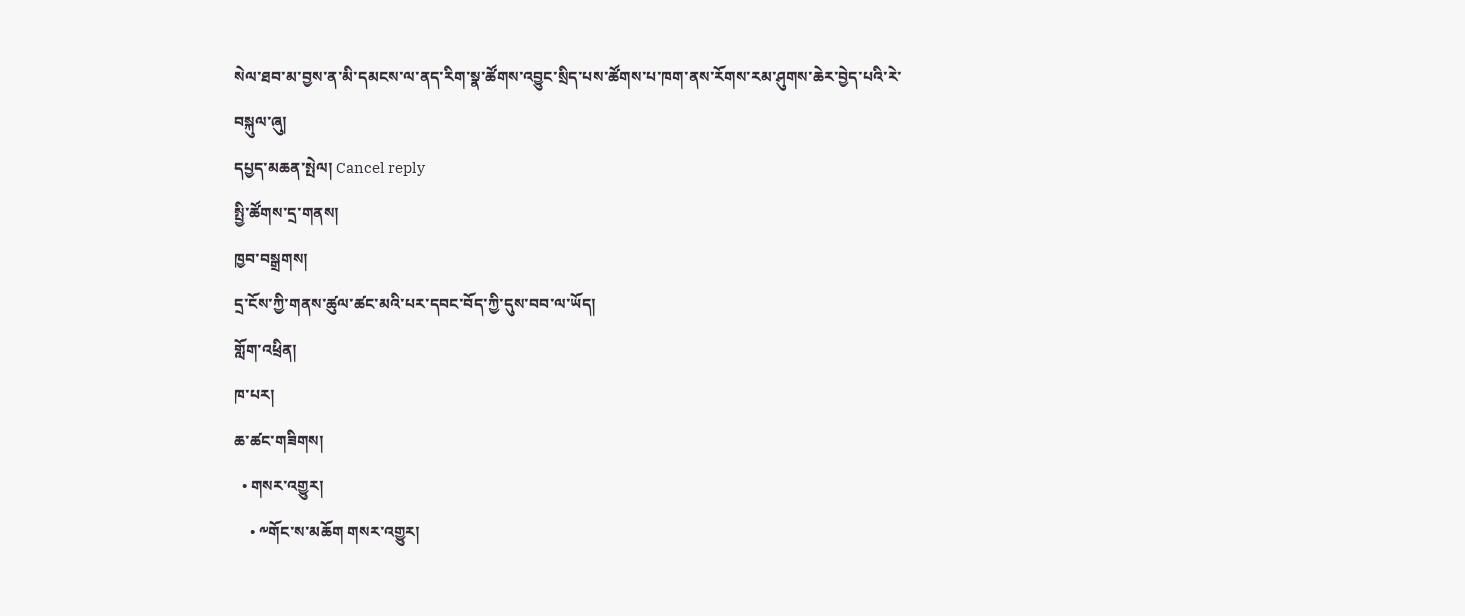སེལ་ཐབ་མ་བྱས་ན་མི་དམངས་ལ་ནད་རིག་སྣ་ཚོགས་འབྱུང་སྲིད་པས་ཚོགས་པ་ཁག་ནས་རོགས་རམ་ཤུགས་ཆེར་བྱེད་པའི་རེ་བསྐུལ་ཞུ།
དཔྱད་མཆན་སྤེལ། Cancel reply
སྤྱི་ཚོགས་དྲ་གནས།
ཁྱབ་བསྒྲགས།
དྲ་ངོས་ཀྱི་གནས་ཚུལ་ཚང་མའི་པར་དབང་བོད་ཀྱི་དུས་བབ་ལ་ཡོད།
གློག་འཕྲིན།
ཁ་པར།
ཆ་ཚང་གཟིགས།
  • གསར་འགྱུར།
    • ༸གོང་ས་མཆོག གསར་འགྱུར།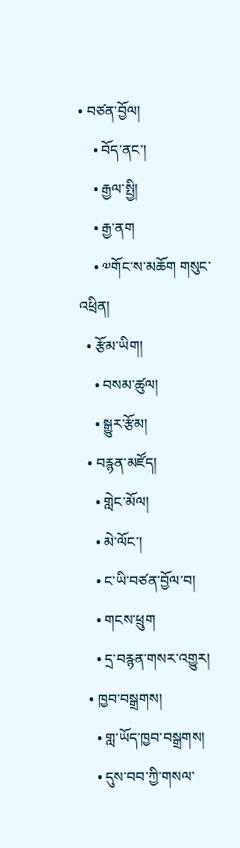• བཙན་བྱོལ།
    • བོད་ནང་།
    • རྒྱལ་སྤྱི།
    • རྒྱ་ནག
    • ༧གོང་ས་མཆོག གསུང་འཕྲིན།
  • རྩོམ་ཡིག།
    • བསམ་ཚུལ།
    • སྒྱུར་རྩོམ།
  • བརྙན་མཛོད།
    • གླེང་མོལ།
    • མེ་ལོང་།
    • ང་ཡི་བཙན་བྱོལ་བ།
    • གངས་ཕྲུག
    • དྲ་བརྙན་གསར་འགྱུར།
  • ཁྱབ་བསྒྲགས།
    • གླ་ཡོད་ཁྱབ་བསྒྲགས།
    • དུས་བབ་ཀྱི་གསལ་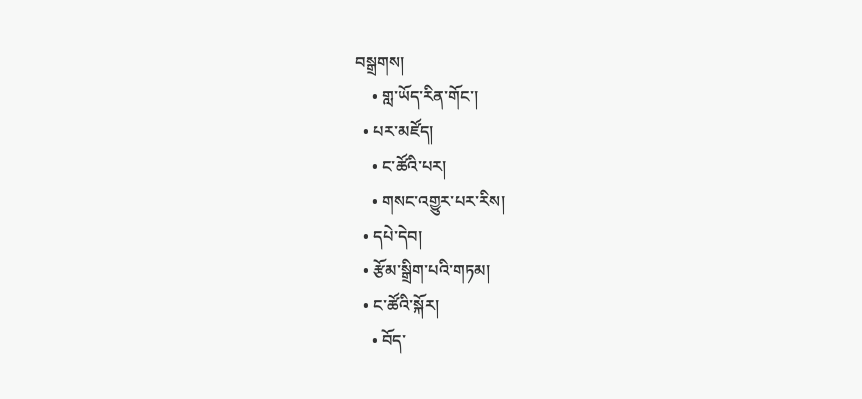བསྒྲགས།
    • གླ་ཡོད་རིན་གོང་།
  • པར་མཛོད།
    • ང་ཚོའི་པར།
    • གསང་འགྱུར་པར་རིས།
  • དཔེ་དེབ།
  • རྩོམ་སྒྲིག་པའི་གཏམ།
  • ང་ཚོའི་སྐོར།
    • བོད་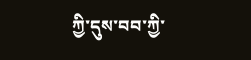ཀྱི་དུས་བབ་ཀྱི་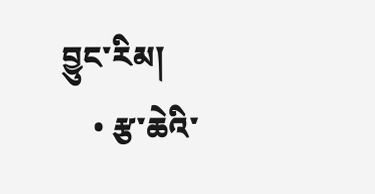བྱུང་རིམ།
    • རྩ་ཆེའི་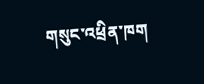གསུང་འཕྲིན་ཁག